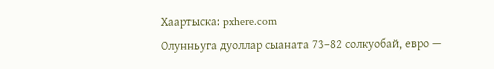Хаартыска: pxhere.com
Олунньуга дуоллар сыаната 73–82 солкуобай, евро —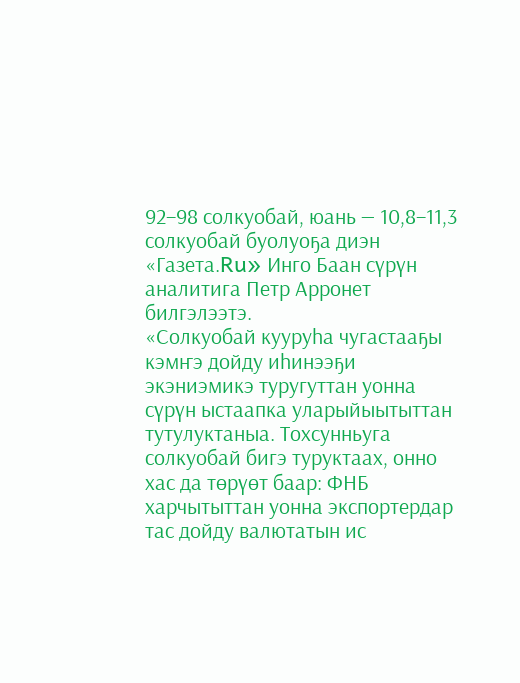92–98 солкуобай, юань — 10,8–11,3 солкуобай буолуоҕа диэн «Газета.Ru» Инго Баан сүрүн аналитига Петр Арронет билгэлээтэ.
«Солкуобай кууруһа чугастааҕы кэмҥэ дойду иһинээҕи экэниэмикэ туругуттан уонна сүрүн ыстаапка уларыйыытыттан тутулуктаныа. Тохсунньуга солкуобай бигэ туруктаах, онно хас да төрүөт баар: ФНБ харчытыттан уонна экспортердар тас дойду валютатын ис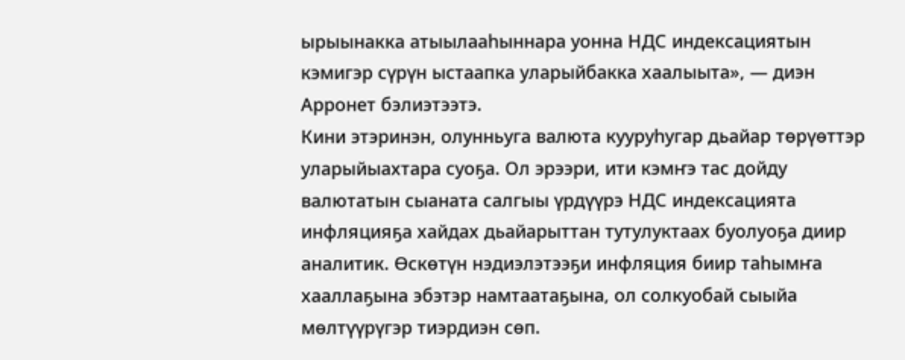ырыынакка атыылааһыннара уонна НДС индексациятын кэмигэр сүрүн ыстаапка уларыйбакка хаалыыта», — диэн Арронет бэлиэтээтэ.
Кини этэринэн, олунньуга валюта кууруһугар дьайар төрүөттэр уларыйыахтара суоҕа. Ол эрээри, ити кэмҥэ тас дойду валютатын сыаната салгыы үрдүүрэ НДС индексацията инфляцияҕа хайдах дьайарыттан тутулуктаах буолуоҕа диир аналитик. Өскөтүн нэдиэлэтээҕи инфляция биир таһымҥа хааллаҕына эбэтэр намтаатаҕына, ол солкуобай сыыйа мөлтүүрүгэр тиэрдиэн сөп.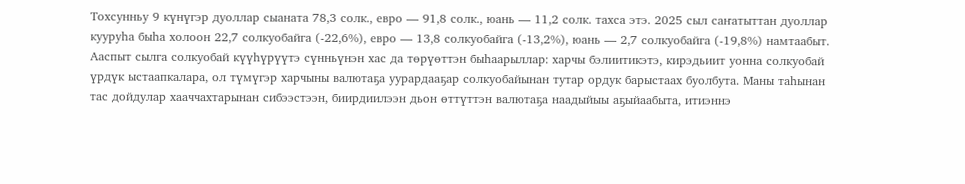Тохсунньу 9 күнүгэр дуоллар сыаната 78,3 солк., евро — 91,8 солк., юань — 11,2 солк. тахса этэ. 2025 сыл саҥатыттан дуоллар кууруһа быһа холоон 22,7 солкуобайга (-22,6%), евро — 13,8 солкуобайга (-13,2%), юань — 2,7 солкуобайга (-19,8%) намтаабыт. Ааспыт сылга солкуобай күүһүрүүтэ сүнньүнэн хас да төрүөттэн быһаарыллар: харчы бэлиитикэтэ, кирэдьиит уонна солкуобай үрдүк ыстаапкалара, ол түмүгэр харчыны валютаҕа уурардааҕар солкуобайынан тутар ордук барыстаах буолбута. Маны таһынан тас дойдулар хааччахтарынан сибээстээн, биирдиилээн дьон өттүттэн валютаҕа наадыйыы аҕыйаабыта, итиэннэ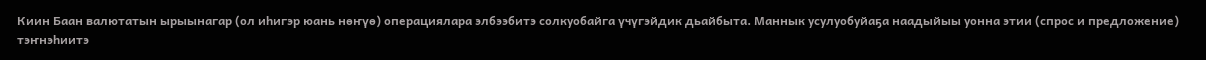Киин Баан валютатын ырыынагар (ол иһигэр юань нөҥүө) операциялара элбээбитэ солкуобайга үчүгэйдик дьайбыта. Маннык усулуобуйаҕа наадыйыы уонна этии (спрос и предложение) тэҥнэһиитэ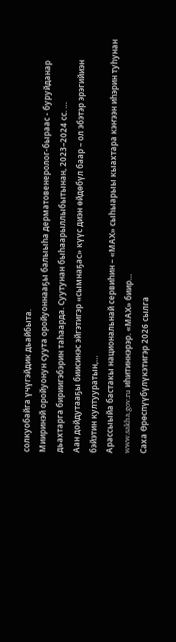солкуобайга үчүгэйдик дьайбыта.
Мииринэй оройуонун суута оройуоннааҕы балыыһа дерматовенеролог-быраас - буруйданар дьахтарга бириигэбэрин таһаарда. Суутунан быһаарыллыбытынан, 2023–2024 сс. …
Аан дойдутааҕы биисинэс эйгэтигэр «сымнаҕас» күүс диэн өйдөбүл баар – ол эбэтэр эрэгийиэн бэйэтин култууратын,…
Арассыыйа бастакы национальнай сервиһин – «МАХ» сыһыарыы кыахтара кэҥээн иһэрин туһунан www.sakha.gov.ru иһитиннэрэр. «МАХ» биир…
Саха Өрөспүүбүлүкэтигэр 2026 сылга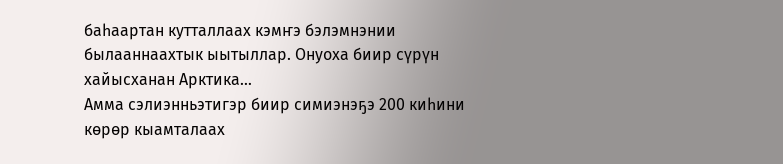баһаартан кутталлаах кэмҥэ бэлэмнэнии былааннаахтык ыытыллар. Онуоха биир сүрүн хайысханан Арктика…
Амма сэлиэнньэтигэр биир симиэнэҕэ 200 киһини көрөр кыамталаах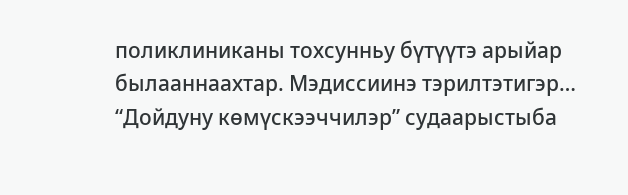поликлиниканы тохсунньу бүтүүтэ арыйар былааннаахтар. Мэдиссиинэ тэрилтэтигэр…
“Дойдуну көмүскээччилэр” судаарыстыба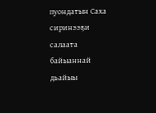пуондатын Саха сиринээҕи салаата байыаннай дьайыы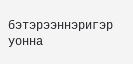бэтэрээннэригэр уонна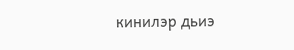кинилэр дьиэ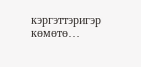кэргэттэригэр көмөтө…